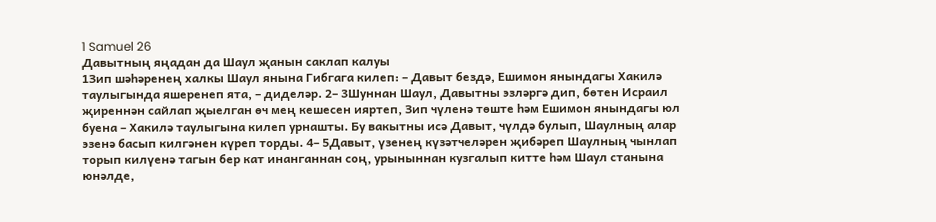1 Samuel 26
Давытның яңадан да Шаул җанын саклап калуы
1Зип шәһәренең халкы Шаул янына Гибгага килеп: – Давыт бездә, Ешимон янындагы Хакилә таулыгында яшеренеп ята, – диделәр. 2– 3Шуннан Шаул, Давытны эзләргә дип, бөтен Исраил җиреннән сайлап җыелган өч мең кешесен ияртеп, Зип чүленә төште һәм Ешимон янындагы юл буена – Хакилә таулыгына килеп урнашты. Бу вакытны исә Давыт, чүлдә булып, Шаулның алар эзенә басып килгәнен күреп торды. 4– 5Давыт, үзенең күзәтчеләрен җибәреп Шаулның чынлап торып килүенә тагын бер кат инанганнан соң, урыныннан кузгалып китте һәм Шаул станына юнәлде,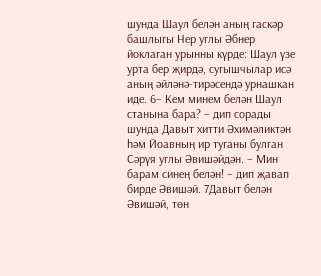шунда Шаул белән аның гаскәр башлыгы Нер углы Әбнер йоклаган урынны күрде: Шаул үзе урта бер җирдә, сугышчылар исә аның әйләнә-тирәсендә урнашкан иде. 6– Кем минем белән Шаул станына бара? – дип сорады шунда Давыт хитти Әхимәликтән һәм Йоавның ир туганы булган Сәрүя углы Әвишәйдән. – Мин барам синең белән! – дип җавап бирде Әвишәй. 7Давыт белән Әвишәй, төн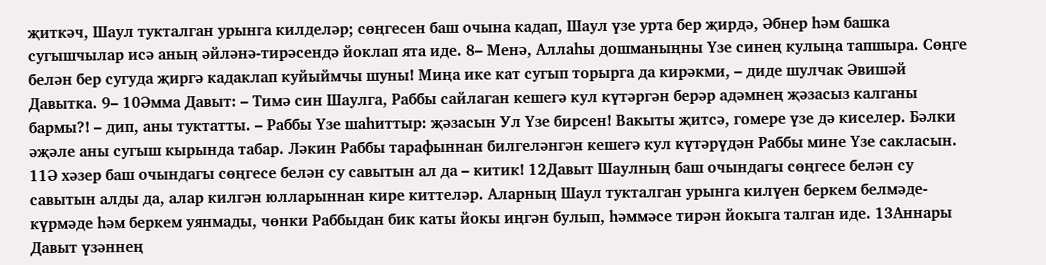җиткәч, Шаул тукталган урынга килделәр; сөңгесен баш очына кадап, Шаул үзе урта бер җирдә, Әбнер һәм башка сугышчылар исә аның әйләнә-тирәсендә йоклап ята иде. 8– Менә, Аллаһы дошманыңны Үзе синең кулыңа тапшыра. Сөңге белән бер сугуда җиргә кадаклап куйыймчы шуны! Миңа ике кат сугып торырга да кирәкми, – диде шулчак Әвишәй Давытка. 9– 10Әмма Давыт: – Тимә син Шаулга, Раббы сайлаган кешегә кул күтәргән берәр адәмнең җәзасыз калганы бармы?! – дип, аны туктатты. – Раббы Үзе шаһиттыр: җәзасын Ул Үзе бирсен! Вакыты җитсә, гомере үзе дә киселер. Бәлки әҗәле аны сугыш кырында табар. Ләкин Раббы тарафыннан билгеләнгән кешегә кул күтәрүдән Раббы мине Үзе сакласын. 11Ә хәзер баш очындагы сөңгесе белән су савытын ал да – китик! 12Давыт Шаулның баш очындагы сөңгесе белән су савытын алды да, алар килгән юлларыннан кире киттеләр. Аларның Шаул тукталган урынга килүен беркем белмәде-күрмәде һәм беркем уянмады, чөнки Раббыдан бик каты йокы иңгән булып, һәммәсе тирән йокыга талган иде. 13Аннары Давыт үзәннең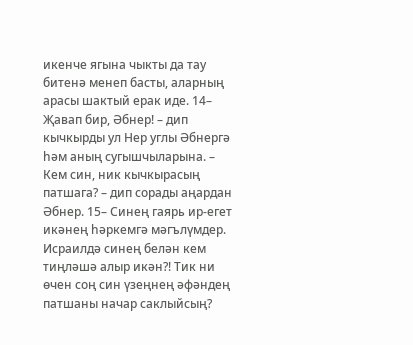икенче ягына чыкты да тау битенә менеп басты, аларның арасы шактый ерак иде. 14– Җавап бир, Әбнер! – дип кычкырды ул Нер углы Әбнергә һәм аның сугышчыларына. – Кем син, ник кычкырасың патшага? – дип сорады аңардан Әбнер. 15– Синең гаярь ир-егет икәнең һәркемгә мәгълүмдер. Исраилдә синең белән кем тиңләшә алыр икән?! Тик ни өчен соң син үзеңнең әфәндең патшаны начар саклыйсың?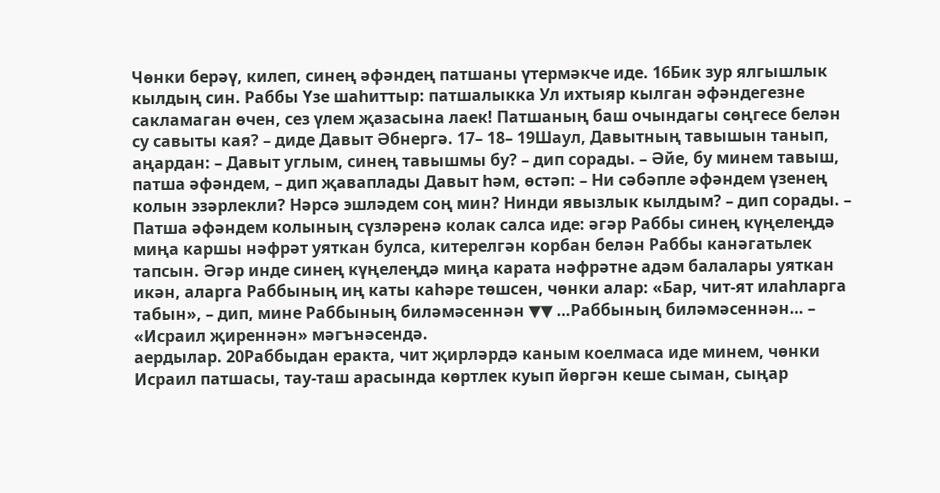Чөнки берәү, килеп, синең әфәндең патшаны үтермәкче иде. 16Бик зур ялгышлык кылдың син. Раббы Үзе шаһиттыр: патшалыкка Ул ихтыяр кылган әфәндегезне сакламаган өчен, сез үлем җазасына лаек! Патшаның баш очындагы сөңгесе белән су савыты кая? – диде Давыт Әбнергә. 17– 18– 19Шаул, Давытның тавышын танып, аңардан: – Давыт углым, синең тавышмы бу? – дип сорады. – Әйе, бу минем тавыш, патша әфәндем, – дип җаваплады Давыт һәм, өстәп: – Ни сәбәпле әфәндем үзенең колын эзәрлекли? Нәрсә эшләдем соң мин? Нинди явызлык кылдым? – дип сорады. – Патша әфәндем колының сүзләренә колак салса иде: әгәр Раббы синең күңелеңдә миңа каршы нәфрәт уяткан булса, китерелгән корбан белән Раббы канәгатьлек тапсын. Әгәр инде синең күңелеңдә миңа карата нәфрәтне адәм балалары уяткан икән, аларга Раббының иң каты каһәре төшсен, чөнки алар: «Бар, чит-ят илаһларга табын», – дип, мине Раббының биләмәсеннән ▼▼ …Раббының биләмәсеннән… – «Исраил җиреннән» мәгънәсендә.
аердылар. 20Раббыдан еракта, чит җирләрдә каным коелмаса иде минем, чөнки Исраил патшасы, тау-таш арасында көртлек куып йөргән кеше сыман, сыңар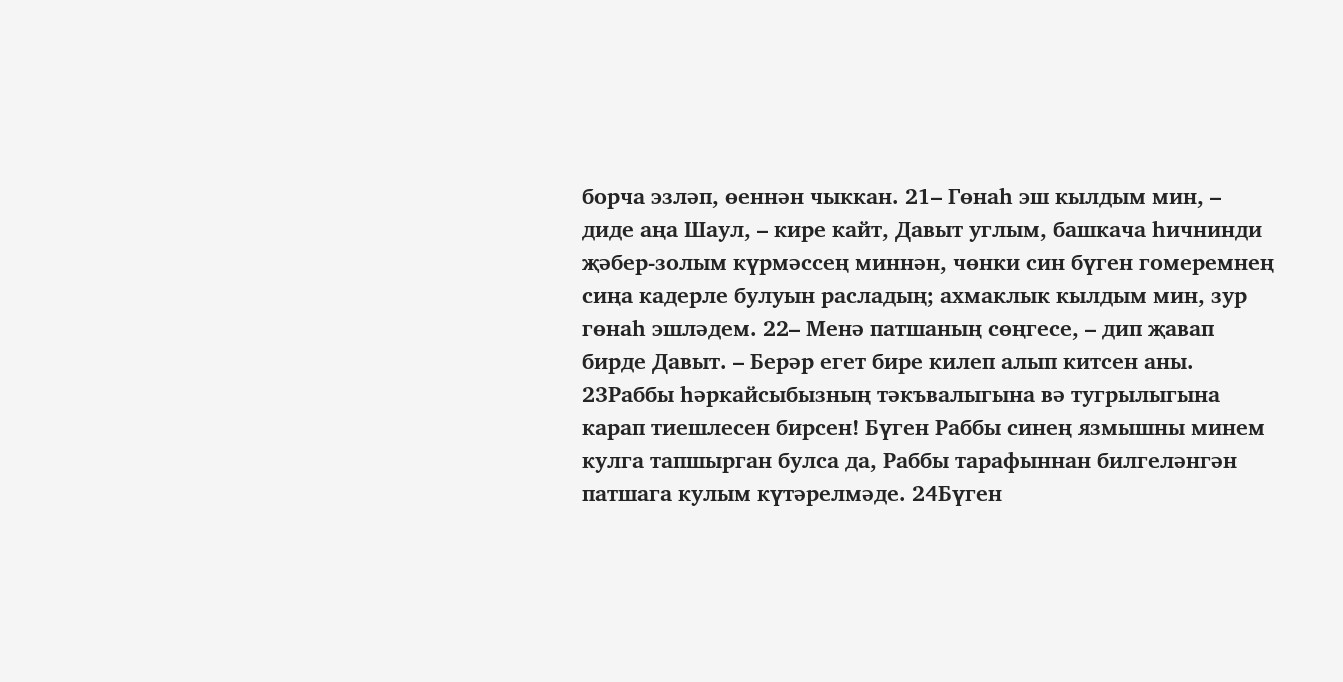борча эзләп, өеннән чыккан. 21– Гөнаһ эш кылдым мин, – диде аңа Шаул, – кире кайт, Давыт углым, башкача һичнинди җәбер-золым күрмәссең миннән, чөнки син бүген гомеремнең сиңа кадерле булуын расладың; ахмаклык кылдым мин, зур гөнаһ эшләдем. 22– Менә патшаның сөңгесе, – дип җавап бирде Давыт. – Берәр егет бире килеп алып китсен аны. 23Раббы һәркайсыбызның тәкъвалыгына вә тугрылыгына карап тиешлесен бирсен! Бүген Раббы синең язмышны минем кулга тапшырган булса да, Раббы тарафыннан билгеләнгән патшага кулым күтәрелмәде. 24Бүген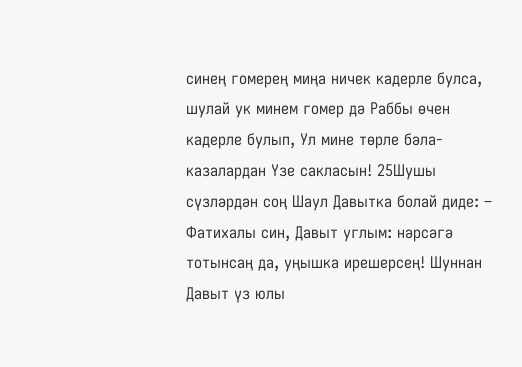синең гомерең миңа ничек кадерле булса, шулай ук минем гомер дә Раббы өчен кадерле булып, Ул мине төрле бәла-казалардан Үзе сакласын! 25Шушы сүзләрдән соң Шаул Давытка болай диде: – Фатихалы син, Давыт углым: нәрсәгә тотынсаң да, уңышка ирешерсең! Шуннан Давыт үз юлы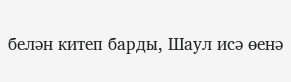белән китеп барды, Шаул исә өенә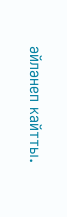әйләнеп кайтты.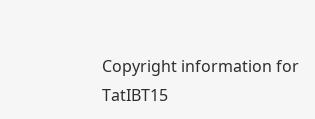Copyright information for
TatIBT15